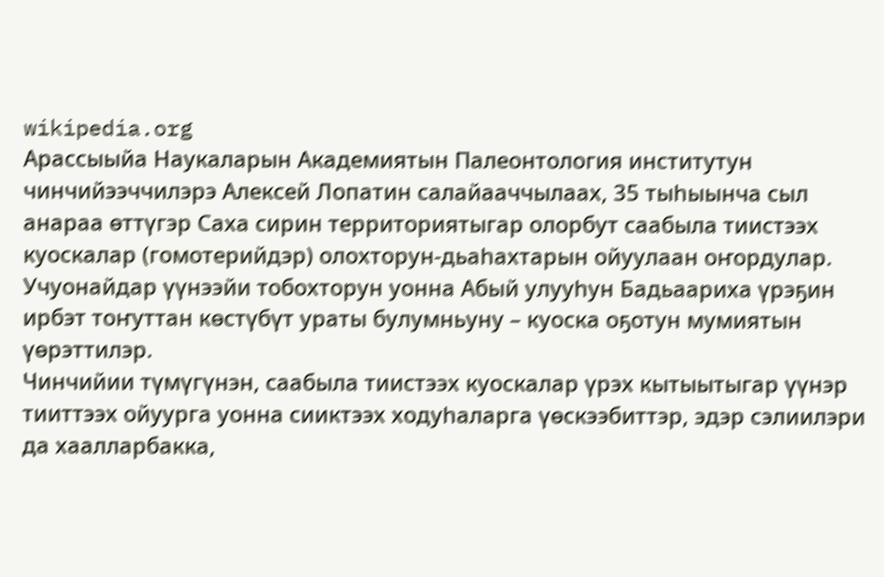wikipedia.org
Арассыыйа Наукаларын Академиятын Палеонтология институтун чинчийээччилэрэ Алексей Лопатин салайааччылаах, 35 тыһыынча сыл анараа өттүгэр Саха сирин территориятыгар олорбут саабыла тиистээх куоскалар (гомотерийдэр) олохторун-дьаһахтарын ойуулаан оҥордулар. Учуонайдар үүнээйи тобохторун уонна Абый улууһун Бадьаариха үрэҕин ирбэт тоҥуттан көстүбүт ураты булумньуну – куоска оҕотун мумиятын үөрэттилэр.
Чинчийии түмүгүнэн, саабыла тиистээх куоскалар үрэх кытыытыгар үүнэр тииттээх ойуурга уонна сииктээх ходуһаларга үөскээбиттэр, эдэр сэлиилэри да хаалларбакка,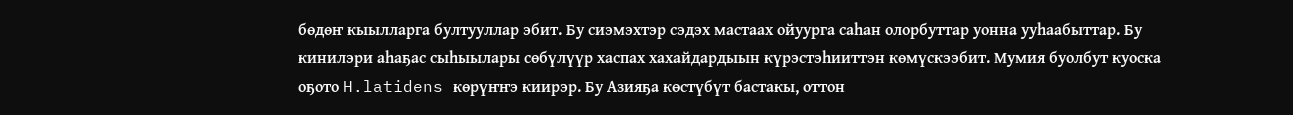бөдөҥ кыылларга бултууллар эбит. Бу сиэмэхтэр сэдэх мастаах ойуурга саһан олорбуттар уонна ууһаабыттар. Бу кинилэри аһаҕас сыһыылары сөбүлүүр хаспах хахайдардыын күрэстэһииттэн көмүскээбит. Мумия буолбут куоска оҕото H.latidens көрүҥҥэ киирэр. Бу Азияҕа көстүбүт бастакы, оттон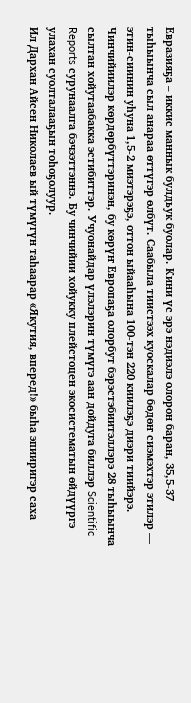Евразияҕа – иккис маннык булдьук буолар. Кини үс эрэ нэдиэлэ олорон баран, 35,5-37 тыһыынча сыл анараа өттүгэр өлбүт. Саабыла тиистээх куоскалар бөдөҥ сиэмэхтэр этилэр — этин-сиинин уһуна 1,5-2 миэтэрэҕэ, оттон ыйааһына 100-тэн 220 киилэҕэ диэри тиийэрэ. Чинчийиилэр көрдөрбүттэринэн, бу көрүҥ Европаҕа олорбут бэрэстэбиитэллэрэ 28 тыһыынча сылтан хойутаабакка эстибиттэр. Учуонайдар үлэлэрин түмүгэ аан дойдуга биллэр Scientific Reports сурунаалга бэчээттэннэ. Бу чинчийии хойукку плейстоцен экосистематын өйдүүргэ улахан суолталааҕын тоһоҕолуур.
Ил Дархан Айсен Николаев ый түмүгүн таһаарар «Якутия, вперед!» быһа эпииригэр саха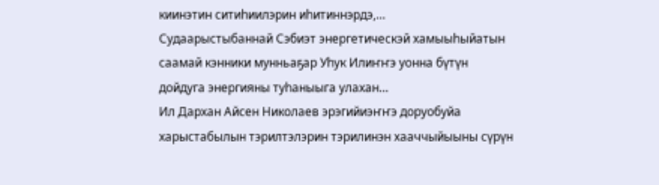киинэтин ситиһиилэрин иһитиннэрдэ,…
Судаарыстыбаннай Сэбиэт энергетическэй хамыыһыйатын саамай кэнники мунньаҕар Уһук Илиҥҥэ уонна бүтүн дойдуга энергияны туһаныыга улахан…
Ил Дархан Айсен Николаев эрэгийиэҥҥэ доруобуйа харыстабылын тэрилтэлэрин тэрилинэн хааччыйыыны сүрүн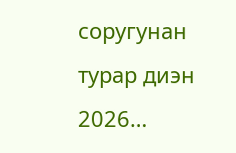соругунан турар диэн 2026…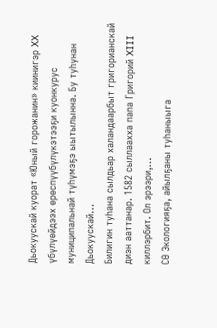Дьокуускай куорат «Юный горожанин» киинигэр XX үбүлүөйдээх өрөспүүбүлүкэтээҕи куонкурус муниципальнай түһүмэҕэ ыытылынна. Бу туһунан Дьокуускай…
Билигин туһана сылдьар халандаарбыт григорианскай диэн ааттанар. 1582 сыллаахха папа Григорий XIII киллэрбит. Ол эрээри,…
СӨ Экологияҕа, айылҕаны туһаныыга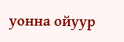уонна ойуур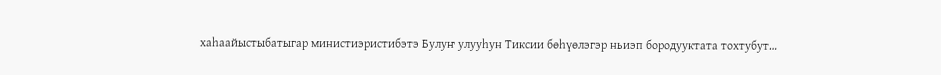хаһаайыстыбатыгар министиэристибэтэ Булуҥ улууһун Тиксии бөһүөлэгэр ньиэп бородууктата тохтубут…